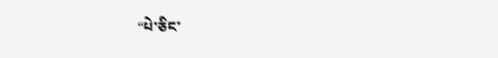“པེ་ཅིང་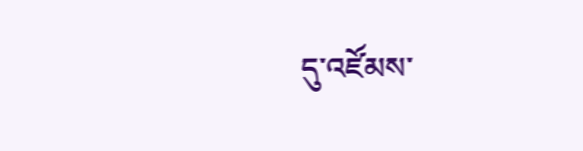དུ་འཛོམས་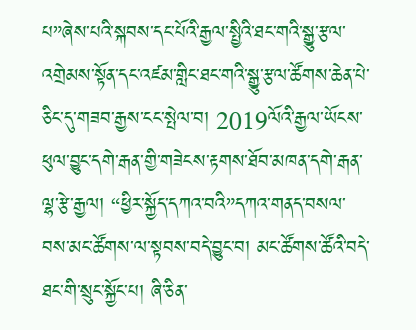པ”ཞེས་པའི་སྐབས་དང་པོའི་རྒྱལ་སྤྱིའི་ཐང་གའི་སྒྱུ་རྩལ་འགྲེམས་སྟོན་དང་འཛམ་གླིང་ཐང་གའི་སྒྱུ་རྩལ་ཚོགས་ཆེན་པེ་ཅིང་དུ་གཟབ་རྒྱས་ངང་སྤེལ་བ། 2019ལོའི་རྒྱལ་ཡོངས་ཕུལ་བྱུང་དགེ་རྒན་གྱི་གཟེངས་རྟགས་ཐོབ་མཁན་དགེ་རྒན་ལྷ་རྩེ་རྒྱལ། “ཕྱིར་སྐྱོད་དཀའ་བའི”དཀའ་གནད་བསལ་བས་མང་ཚོགས་ལ་སྟབས་བདེ་བྱུང་བ། མང་ཚོགས་ཚོའི་བདེ་ཐང་གི་སྲུང་སྐྱོང་པ། ཞི་ཅིན་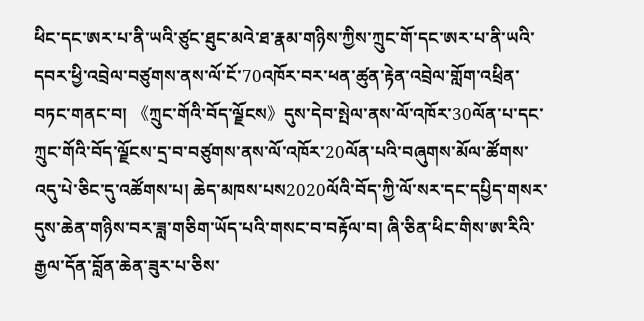ཕིང་དང་ཨར་པ་ནི་ཡའི་ཙུང་ཐུང་མའེ་ཐ་རྣམ་གཉིས་ཀྱིས་ཀྲུང་གོ་དང་ཨར་པ་ནི་ཡའི་དབར་ཕྱི་འབྲེལ་བཙུགས་ནས་ལོ་ངོ་70འཁོར་བར་ཕན་ཚུན་རྟེན་འབྲེལ་གློག་འཕྲིན་བཏང་གནང་བ། 《ཀྲུང་གོའི་བོད་ལྗོངས》དུས་དེབ་སྤེལ་ནས་ལོ་འཁོར་30ལོན་པ་དང་ཀྲུང་གོའི་བོད་ལྗོངས་དྲ་བ་བཙུགས་ནས་ལོ་འཁོར་20ལོན་པའི་བཞུགས་མོལ་ཚོགས་འདུ་པེ་ཅིང་དུ་འཚོགས་པ། ཆེད་མཁས་པས2020ལོའི་བོད་ཀྱི་ལོ་སར་དང་དཔྱིད་གསར་དུས་ཆེན་གཉིས་བར་ཟླ་གཅིག་ཡོད་པའི་གསང་བ་བརྟོལ་བ། ཞི་ཅིན་ཕིང་གིས་ཨ་རིའི་རྒྱལ་དོན་བློན་ཆེན་ཟུར་པ་ཅིས་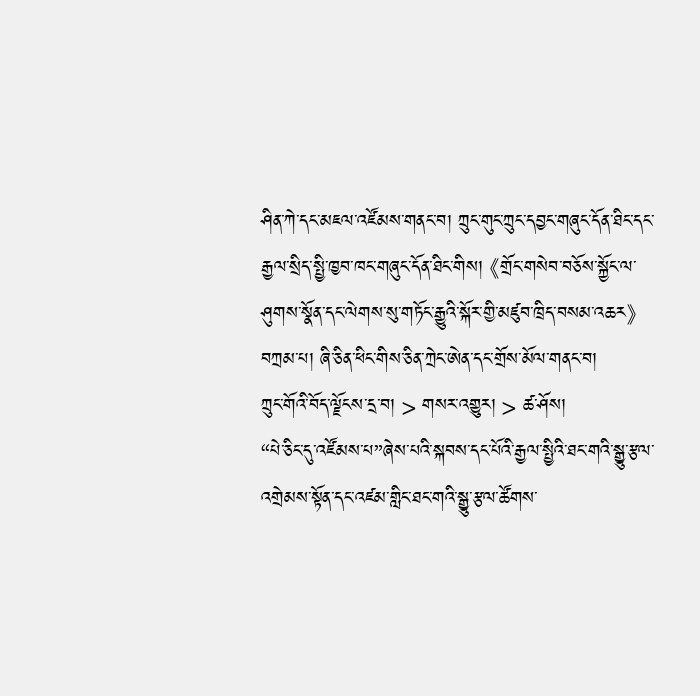ཤིན་ཀེ་དང་མཇལ་འཛོམས་གནང་བ། ཀྲུང་གུང་ཀྲུང་དབྱང་གཞུང་དོན་ཐིང་དང་རྒྱལ་སྲིད་སྤྱི་ཁྱབ་ཁང་གཞུང་དོན་ཐིང་གིས། 《གྲོང་གསེབ་བཅོས་སྐྱོང་ལ་ཤུགས་སྣོན་དང་ལེགས་སུ་གཏོང་རྒྱུའི་སྐོར་གྱི་མཛུབ་ཁྲིད་བསམ་འཆར》བཀྲམ་པ། ཞི་ཅིན་ཕིང་གིས་ཅིན་ཀྲེང་ཨེན་དང་གྲོས་མོལ་གནང་བ།
ཀྲུང་གོའི་བོད་ལྗོངས་དྲ་བ། > གསར་འགྱུར། > ཚ་ཤོས།
“པེ་ཅིང་དུ་འཛོམས་པ”ཞེས་པའི་སྐབས་དང་པོའི་རྒྱལ་སྤྱིའི་ཐང་གའི་སྒྱུ་རྩལ་འགྲེམས་སྟོན་དང་འཛམ་གླིང་ཐང་གའི་སྒྱུ་རྩལ་ཚོགས་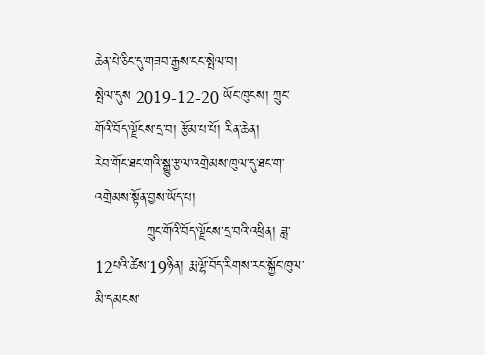ཆེན་པེ་ཅིང་དུ་གཟབ་རྒྱས་ངང་སྤེལ་བ།
སྤེལ་དུས 2019-12-20 ཡོང་ཁུངས། ཀྲུང་གོའི་བོད་ལྗོངས་དྲ་བ། རྩོམ་པ་པོ། རིན་ཆེན།
རེབ་གོང་ཐང་གའི་སྒྱུ་རྩལ་འགྲེམས་ཁུལ་དུ་ཐང་ག་འགྲེམས་སྟོན་བྱས་ཡོད་པ།
           ཀྲུང་གོའི་བོད་ལྗོངས་དྲ་བའི་འཕྲིན། ཟླ་12པའི་ཚེས་19ཉིན། རྨ་ལྷོ་བོད་རིགས་རང་སྐྱོང་ཁུལ་མི་དམངས་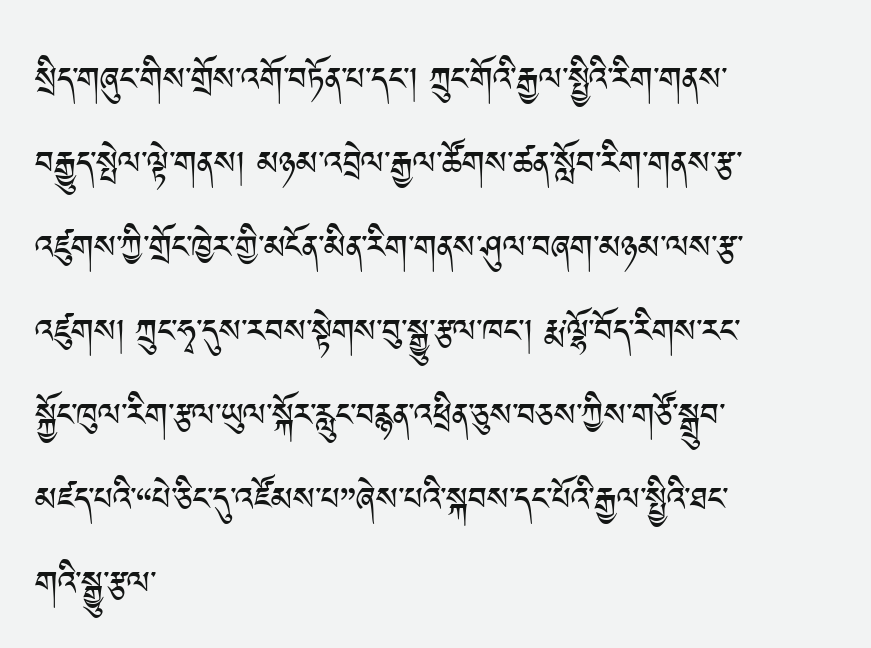སྲིད་གཞུང་གིས་གྲོས་འགོ་བཏོན་པ་དང་། ཀྲུང་གོའི་རྒྱལ་སྤྱིའི་རིག་གནས་བརྒྱུད་སྤེལ་ལྟེ་གནས། མཉམ་འབྲེལ་རྒྱལ་ཚོགས་ཚན་སློབ་རིག་གནས་རྩ་འཛུགས་ཀྱི་གྲོང་ཁྱེར་གྱི་མངོན་མིན་རིག་གནས་ཤུལ་བཞག་མཉམ་ལས་རྩ་འཛུགས། ཀྲུང་ཧྭ་དུས་རབས་སྟེགས་བུ་སྒྱུ་རྩལ་ཁང་། རྨ་ལྷོ་བོད་རིགས་རང་སྐྱོང་ཁུལ་རིག་རྩལ་ཡུལ་སྐོར་རླུང་བརྙན་འཕྲིན་ཅུས་བཅས་ཀྱིས་གཙོ་སྒྲུབ་མཛད་པའི་“པེ་ཅིང་དུ་འཛོམས་པ”ཞེས་པའི་སྐབས་དང་པོའི་རྒྱལ་སྤྱིའི་ཐང་གའི་སྒྱུ་རྩལ་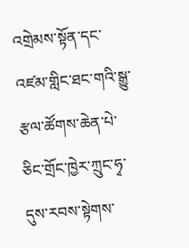འགྲེམས་སྟོན་དང་འཛམ་གླིང་ཐང་གའི་སྒྱུ་རྩལ་ཚོགས་ཆེན་པེ་ཅིང་གྲོང་ཁྱེར་ཀྲུང་ཧྭ་དུས་རབས་སྟེགས་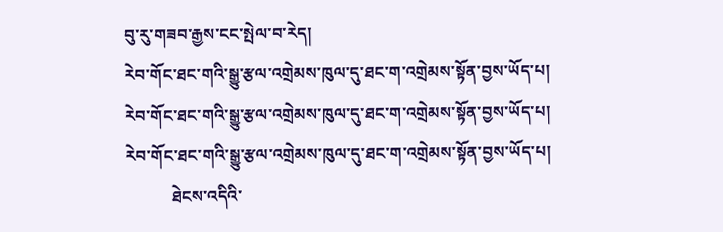བུ་རུ་གཟབ་རྒྱས་ངང་སྤེལ་བ་རེད།
རེབ་གོང་ཐང་གའི་སྒྱུ་རྩལ་འགྲེམས་ཁུལ་དུ་ཐང་ག་འགྲེམས་སྟོན་བྱས་ཡོད་པ།
རེབ་གོང་ཐང་གའི་སྒྱུ་རྩལ་འགྲེམས་ཁུལ་དུ་ཐང་ག་འགྲེམས་སྟོན་བྱས་ཡོད་པ།
རེབ་གོང་ཐང་གའི་སྒྱུ་རྩལ་འགྲེམས་ཁུལ་དུ་ཐང་ག་འགྲེམས་སྟོན་བྱས་ཡོད་པ།
           ཐེངས་འདིའི་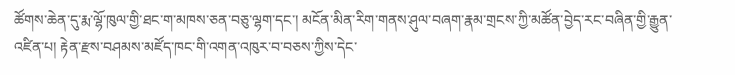ཚོགས་ཆེན་དུ་རྨ་ལྷོ་ཁུལ་གྱི་ཐང་ག་མཁས་ཅན་བཅུ་ལྷག་དང་། མངོན་མིན་རིག་གནས་ཤུལ་བཞག་རྣམ་གྲངས་ཀྱི་མཚོན་བྱེད་རང་བཞིན་གྱི་རྒྱུན་འཛིན་པ། རྟེན་རྫས་བཤམས་མཛོད་ཁང་གི་འགན་འཁུར་བ་བཅས་ཀྱིས་དེང་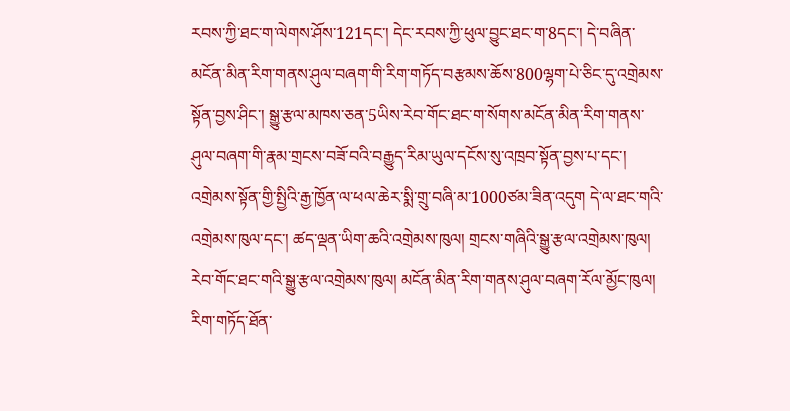རབས་ཀྱི་ཐང་ག་ལེགས་ཤོས་121དང་། དེང་རབས་ཀྱི་ཕུལ་བྱུང་ཐང་ག་8དང་། དེ་བཞིན་མངོན་མིན་རིག་གནས་ཤུལ་བཞག་གི་རིག་གཏོད་བརྩམས་ཆོས་800ལྷག་པེ་ཅིང་དུ་འགྲེམས་སྟོན་བྱས་ཤིང་། སྒྱུ་རྩལ་མཁས་ཅན་5ཡིས་རེབ་གོང་ཐང་ག་སོགས་མངོན་མིན་རིག་གནས་ཤུལ་བཞག་གི་རྣམ་གྲངས་བཟོ་བའི་བརྒྱུད་རིམ་ཡུལ་དངོས་སུ་འཁྲབ་སྟོན་བྱས་པ་དང་། འགྲེམས་སྟོན་གྱི་སྤྱིའི་རྒྱ་ཁྱོན་ལ་ཕལ་ཆེར་སྨི་གྲུ་བཞི་མ་1000ཙམ་ཟིན་འདུག དེ་ལ་ཐང་གའི་འགྲེམས་ཁུལ་དང་། ཚད་ལྡན་ཡིག་ཆའི་འགྲེམས་ཁུལ། གྲངས་གཞིའི་སྒྱུ་རྩལ་འགྲེམས་ཁུལ། རེབ་གོང་ཐང་གའི་སྒྱུ་རྩལ་འགྲེམས་ཁུལ། མངོན་མིན་རིག་གནས་ཤུལ་བཞག་རོལ་མྱོང་ཁུལ། རིག་གཏོད་ཐོན་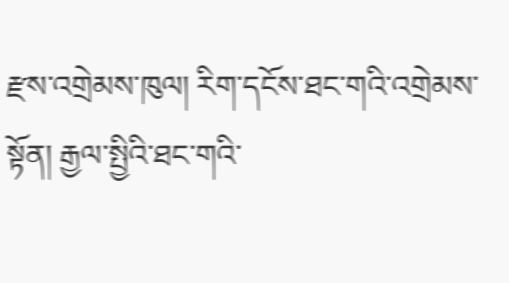རྫས་འགྲེམས་ཁུལ། རིག་དངོས་ཐང་གའི་འགྲེམས་སྟོན། རྒྱལ་སྤྱིའི་ཐང་གའི་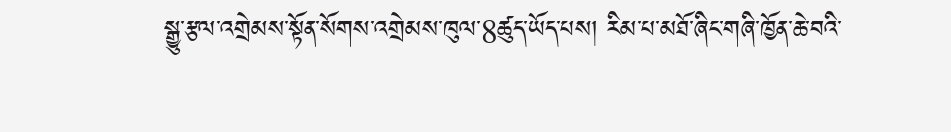སྒྱུ་རྩལ་འགྲེམས་སྟོན་སོགས་འགྲེམས་ཁུལ་8ཚུད་ཡོད་པས། རིམ་པ་མཐོ་ཞིང་གཞི་ཁྱོན་ཆེ་བའི་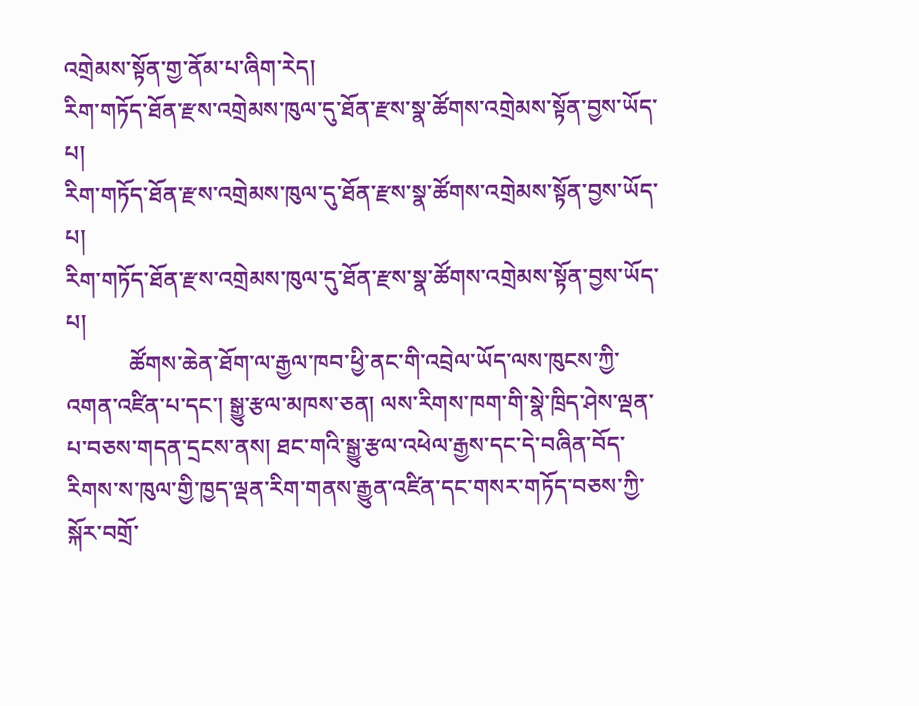འགྲེམས་སྟོན་གྱ་ནོམ་པ་ཞིག་རེད།
རིག་གཏོད་ཐོན་རྫས་འགྲེམས་ཁུལ་དུ་ཐོན་རྫས་སྣ་ཚོགས་འགྲེམས་སྟོན་བྱས་ཡོད་པ།
རིག་གཏོད་ཐོན་རྫས་འགྲེམས་ཁུལ་དུ་ཐོན་རྫས་སྣ་ཚོགས་འགྲེམས་སྟོན་བྱས་ཡོད་པ།
རིག་གཏོད་ཐོན་རྫས་འགྲེམས་ཁུལ་དུ་ཐོན་རྫས་སྣ་ཚོགས་འགྲེམས་སྟོན་བྱས་ཡོད་པ།
           ཚོགས་ཆེན་ཐོག་ལ་རྒྱལ་ཁབ་ཕྱི་ནང་གི་འབྲེལ་ཡོད་ལས་ཁུངས་ཀྱི་འགན་འཛིན་པ་དང་། སྒྱུ་རྩལ་མཁས་ཅན། ལས་རིགས་ཁག་གི་སྣེ་ཁྲིད་ཤེས་ལྡན་པ་བཅས་གདན་དྲངས་ནས། ཐང་གའི་སྒྱུ་རྩལ་འཕེལ་རྒྱས་དང་དེ་བཞིན་བོད་རིགས་ས་ཁུལ་གྱི་ཁྱད་ལྡན་རིག་གནས་རྒྱུན་འཛིན་དང་གསར་གཏོད་བཅས་ཀྱི་སྐོར་བགྲོ་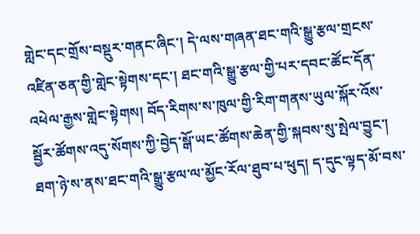གླེང་དང་གྲོས་བསྡུར་གནང་ཞིང་། དེ་ལས་གཞན་ཐང་གའི་སྒྱུ་རྩལ་གྲངས་འཛིན་ཅན་གྱི་གླེང་སྟེགས་དང་། ཐང་གའི་སྒྱུ་རྩལ་གྱི་པར་དབང་ཚོང་དོན་འཕེལ་རྒྱས་གླེང་སྟེགས། བོད་རིགས་ས་ཁུལ་གྱི་རིག་གནས་ཡུལ་སྐོར་འོས་སྦྱོར་ཚོགས་འདུ་སོགས་ཀྱི་བྱེད་སྒོ་ཡང་ཚོགས་ཆེན་གྱི་སྐབས་སུ་སྤེལ་བྱུང་། ཐག་ཉེ་ས་ནས་ཐང་གའི་སྒྱུ་རྩལ་ལ་མྱོང་རོལ་ཐུབ་པ་ཕུད། ད་དུང་ལྟད་མོ་བས་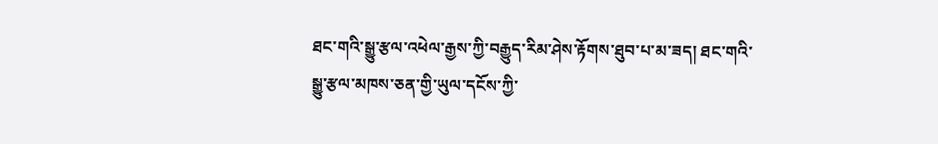ཐང་གའི་སྒྱུ་རྩལ་འཕེལ་རྒྱས་ཀྱི་བརྒྱུད་རིམ་ཤེས་རྟོགས་ཐུབ་པ་མ་ཟད། ཐང་གའི་སྒྱུ་རྩལ་མཁས་ཅན་གྱི་ཡུལ་དངོས་ཀྱི་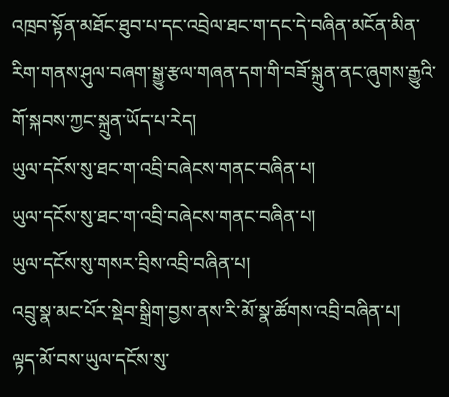འཁྲབ་སྟོན་མཐོང་ཐུབ་པ་དང་འབྲེལ་ཐང་ག་དང་དེ་བཞིན་མངོན་མིན་རིག་གནས་ཤུལ་བཞག་སྒྱུ་རྩལ་གཞན་དག་གི་བཟོ་སྐྲུན་ནང་ཞུགས་རྒྱུའི་གོ་སྐབས་ཀྱང་སྐྲུན་ཡོད་པ་རེད།
ཡུལ་དངོས་སུ་ཐང་ག་འབྲི་བཞེངས་གནང་བཞིན་པ།
ཡུལ་དངོས་སུ་ཐང་ག་འབྲི་བཞེངས་གནང་བཞིན་པ།
ཡུལ་དངོས་སུ་གསར་བྲིས་འབྲི་བཞིན་པ།
འབྲུ་སྣ་མང་པོར་སྡེབ་སྒྲིག་བྱས་ནས་རི་མོ་སྣ་ཚོགས་འབྲི་བཞིན་པ།
ལྟད་མོ་བས་ཡུལ་དངོས་སུ་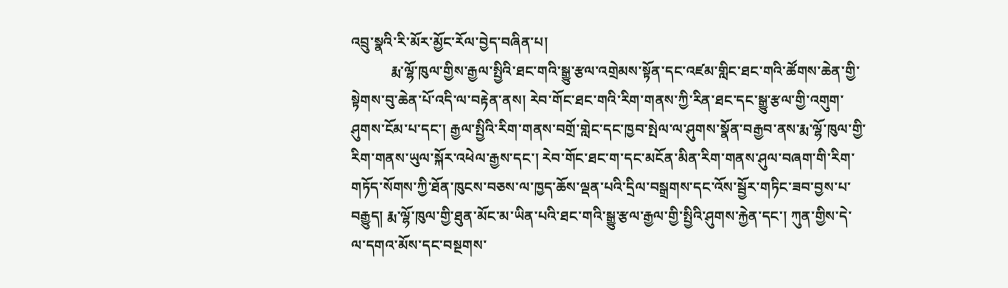འབྲུ་སྣའི་རི་མོར་མྱོང་རོལ་བྱེད་བཞིན་པ།
           རྨ་ལྷོ་ཁུལ་གྱིས་རྒྱལ་སྤྱིའི་ཐང་གའི་སྒྱུ་རྩལ་འགྲེམས་སྟོན་དང་འཛམ་གླིང་ཐང་གའི་ཚོགས་ཆེན་གྱི་སྟེགས་བུ་ཆེན་པོ་འདི་ལ་བརྟེན་ནས། རེབ་གོང་ཐང་གའི་རིག་གནས་ཀྱི་རིན་ཐང་དང་སྒྱུ་རྩལ་གྱི་འགུག་ཤུགས་ངོམ་པ་དང་། རྒྱལ་སྤྱིའི་རིག་གནས་བགྲོ་གླེང་དང་ཁྱབ་སྤེལ་ལ་ཤུགས་སྣོན་བརྒྱབ་ནས་རྨ་ལྷོ་ཁུལ་གྱི་རིག་གནས་ཡུལ་སྐོར་འཕེལ་རྒྱས་དང་། རེབ་གོང་ཐང་ག་དང་མངོན་མིན་རིག་གནས་ཤུལ་བཞག་གི་རིག་གཏོད་སོགས་ཀྱི་ཐོན་ཁུངས་བཅས་ལ་ཁྱད་ཆོས་ལྡན་པའི་དྲིལ་བསྒྲགས་དང་འོས་སྦྱོར་གཏིང་ཟབ་བྱས་པ་བརྒྱུད། རྨ་ལྷོ་ཁུལ་གྱི་ཐུན་མོང་མ་ཡིན་པའི་ཐང་གའི་སྒྱུ་རྩལ་རྒྱལ་གྱི་སྤྱིའི་ཤུགས་རྐྱེན་དང་། ཀུན་གྱིས་དེ་ལ་དགའ་མོས་དང་བསྔགས་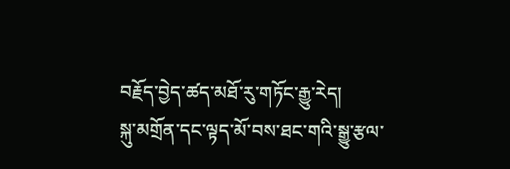བརྗོད་བྱེད་ཚད་མཐོ་རུ་གཏོང་རྒྱུ་རེད།
སྐུ་མགྲོན་དང་ལྟད་མོ་བས་ཐང་གའི་སྒྱུ་རྩལ་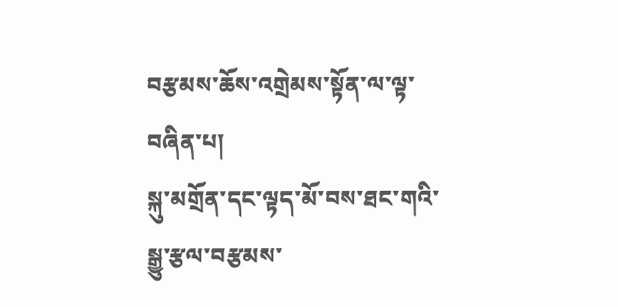བརྩམས་ཆོས་འགྲེམས་སྟོན་ལ་ལྟ་བཞིན་པ།
སྐུ་མགྲོན་དང་ལྟད་མོ་བས་ཐང་གའི་སྒྱུ་རྩལ་བརྩམས་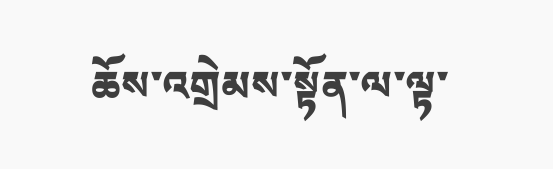ཆོས་འགྲེམས་སྟོན་ལ་ལྟ་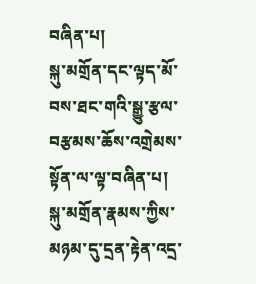བཞིན་པ།
སྐུ་མགྲོན་དང་ལྟད་མོ་བས་ཐང་གའི་སྒྱུ་རྩལ་བརྩམས་ཆོས་འགྲེམས་སྟོན་ལ་ལྟ་བཞིན་པ།
སྐུ་མགྲོན་རྣམས་ཀྱིས་མཉམ་དུ་དྲན་རྟེན་འདྲ་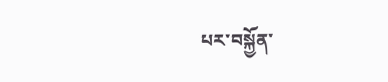པར་བསྐྱོན་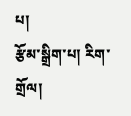པ།
རྩོམ་སྒྲིག་པ། རིག་གྲོལ།